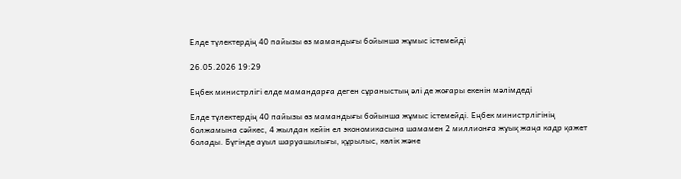Елде түлектердің 40 пайызы өз мамандығы бойынша жұмыс істемейді

26.05.2026 19:29

Еңбек министрлігі елде мамандарға деген сұраныстың әлі де жоғары екенін мәлімдеді

Елде түлектердің 40 пайызы өз мамандығы бойынша жұмыс істемейді. Еңбек министрлігінің болжамына сәйкес, 4 жылдан кейін ел экономикасына шамамен 2 миллионға жуық жаңа кадр қажет болады. Бүгінде ауыл шаруашылығы, құрылыс, көлік және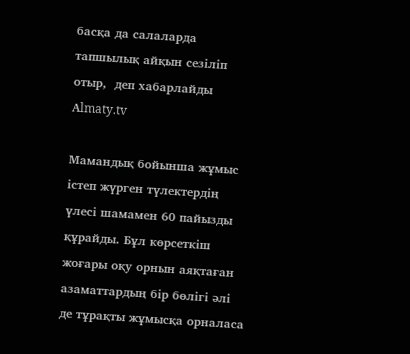басқа да салаларда тапшылық айқын сезіліп отыр,  деп хабарлайды Аlmaty.tv

Мамандық бойынша жұмыс істеп жүрген түлектердің үлесі шамамен 60 пайызды құрайды. Бұл көрсеткіш жоғары оқу орнын аяқтаған азаматтардың бір бөлігі әлі де тұрақты жұмысқа орналаса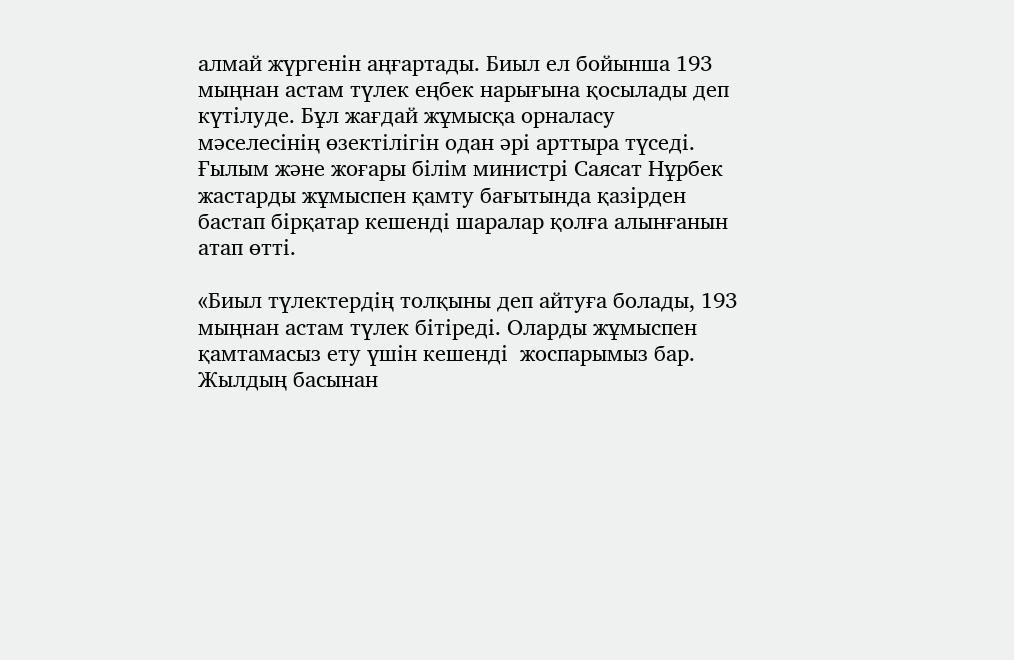алмай жүргенін аңғартады. Биыл ел бойынша 193 мыңнан астам түлек еңбек нарығына қосылады деп күтілуде. Бұл жағдай жұмысқа орналасу мәселесінің өзектілігін одан әрі арттыра түседі. Ғылым және жоғары білім министрі Саясат Нұрбек жастарды жұмыспен қамту бағытында қазірден бастап бірқатар кешенді шаралар қолға алынғанын атап өтті.

«Биыл түлектердің толқыны деп айтуға болады, 193 мыңнан астам түлек бітіреді. Оларды жұмыспен қамтамасыз ету үшін кешенді  жоспарымыз бар. Жылдың басынан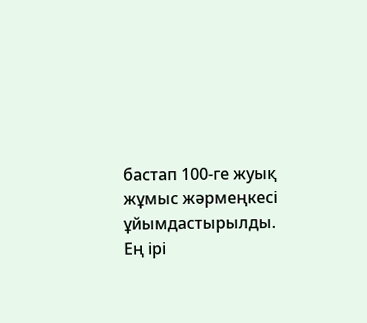бастап 100-ге жуық жұмыс жәрмеңкесі ұйымдастырылды. Ең ірі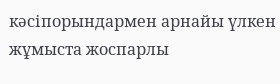кәсіпорындармен арнайы үлкен жұмыста жоспарлы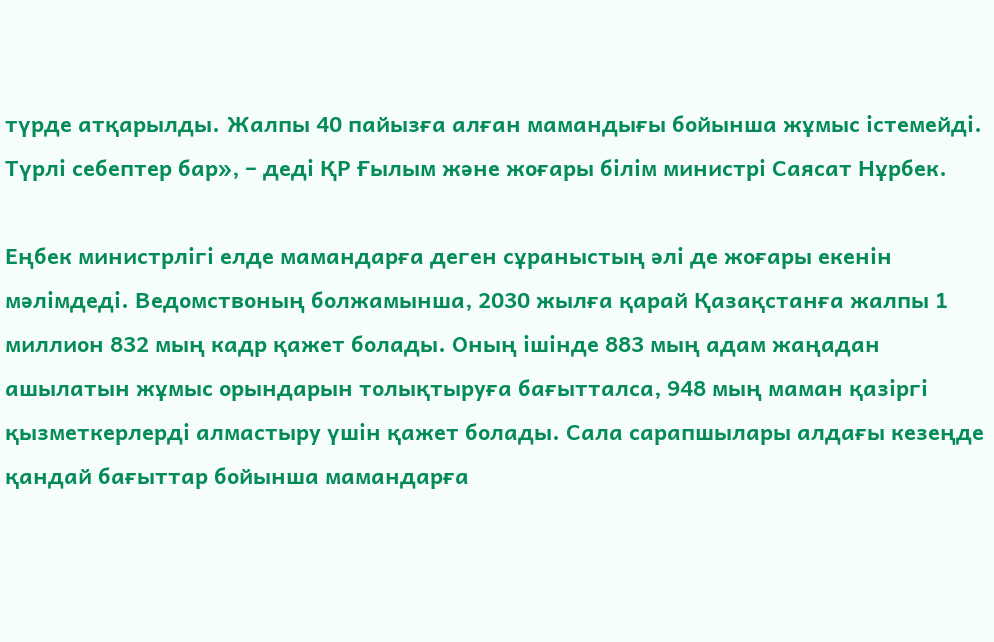түрде атқарылды. Жалпы 40 пайызға алған мамандығы бойынша жұмыс істемейді. Түрлі себептер бар», – деді ҚР Ғылым және жоғары білім министрі Саясат Нұрбек.

Еңбек министрлігі елде мамандарға деген сұраныстың әлі де жоғары екенін мәлімдеді. Ведомствоның болжамынша, 2030 жылға қарай Қазақстанға жалпы 1 миллион 832 мың кадр қажет болады. Оның ішінде 883 мың адам жаңадан ашылатын жұмыс орындарын толықтыруға бағытталса, 948 мың маман қазіргі қызметкерлерді алмастыру үшін қажет болады. Сала сарапшылары алдағы кезеңде қандай бағыттар бойынша мамандарға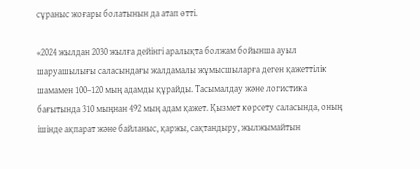сұраныс жоғары болатынын да атап өтті.

«2024 жылдан 2030 жылға дейінгі аралықта болжам бойынша ауыл шаруашылығы саласындағы жалдамалы жұмысшыларға деген қажеттілік шамамен 100–120 мың адамды құрайды. Тасымалдау және логистика бағытында 310 мыңнан 492 мың адам қажет. Қызмет көрсету саласында, оның ішінде ақпарат және байланыс, қаржы, сақтандыру, жылжымайтын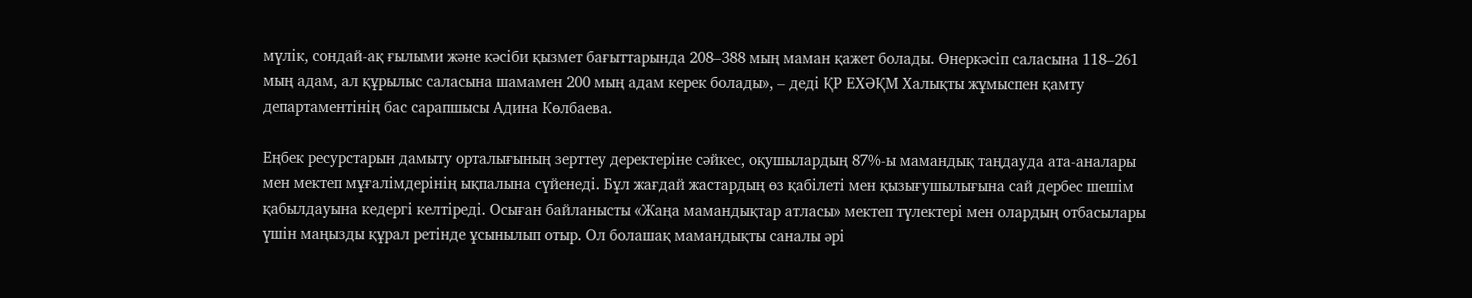мүлік, сондай-ақ ғылыми және кәсіби қызмет бағыттарында 208–388 мың маман қажет болады. Өнеркәсіп саласына 118–261 мың адам, ал құрылыс саласына шамамен 200 мың адам керек болады», – деді ҚР ЕХӘҚМ Халықты жұмыспен қамту департаментінің бас сарапшысы Адина Көлбаева.

Еңбек ресурстарын дамыту орталығының зерттеу деректеріне сәйкес, оқушылардың 87%-ы мамандық таңдауда ата-аналары мен мектеп мұғалімдерінің ықпалына сүйенеді. Бұл жағдай жастардың өз қабілеті мен қызығушылығына сай дербес шешім қабылдауына кедергі келтіреді. Осыған байланысты «Жаңа мамандықтар атласы» мектеп түлектері мен олардың отбасылары үшін маңызды құрал ретінде ұсынылып отыр. Ол болашақ мамандықты саналы әрі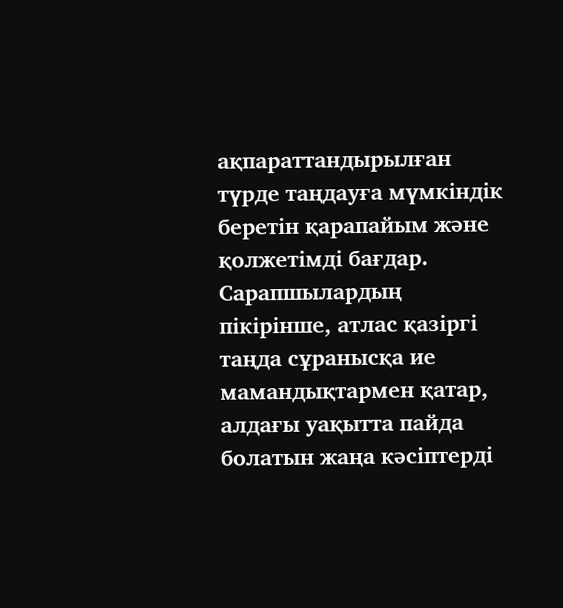ақпараттандырылған түрде таңдауға мүмкіндік беретін қарапайым және қолжетімді бағдар. Сарапшылардың пікірінше, атлас қазіргі таңда сұранысқа ие мамандықтармен қатар, алдағы уақытта пайда болатын жаңа кәсіптерді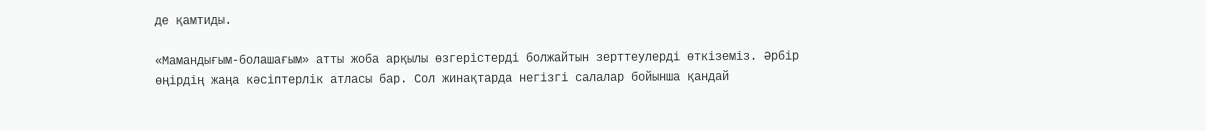де қамтиды.

«Мамандығым-болашағым» атты жоба арқылы өзгерістерді болжайтын зерттеулерді өткіземіз. Әрбір өңірдің жаңа кәсіптерлік атласы бар. Сол жинақтарда негізгі салалар бойынша қандай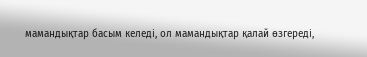мамандықтар басым келеді, ол мамандықтар қалай өзгереді,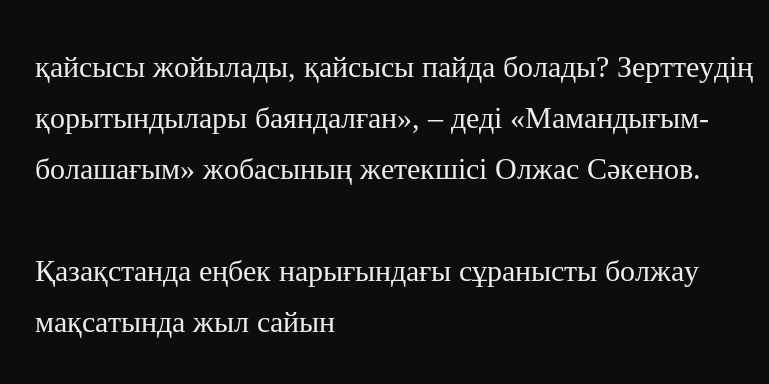қайсысы жойылады, қайсысы пайда болады? Зерттеудің қорытындылары баяндалған», – деді «Мамандығым-болашағым» жобасының жетекшісі Олжас Сәкенов.

Қазақстанда еңбек нарығындағы сұранысты болжау мақсатында жыл сайын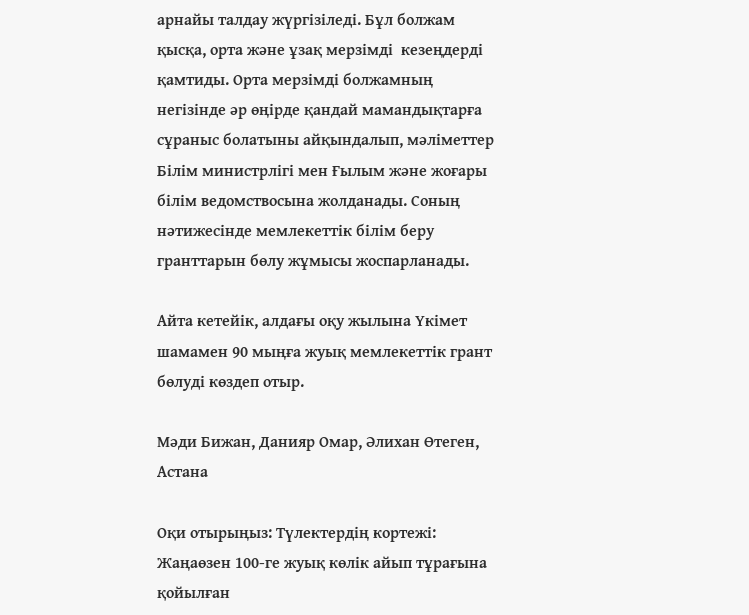арнайы талдау жүргізіледі. Бұл болжам қысқа, орта және ұзақ мерзімді  кезеңдерді қамтиды. Орта мерзімді болжамның негізінде әр өңірде қандай мамандықтарға сұраныс болатыны айқындалып, мәліметтер Білім министрлігі мен Ғылым және жоғары білім ведомствосына жолданады. Соның нәтижесінде мемлекеттік білім беру гранттарын бөлу жұмысы жоспарланады.

Айта кетейік, алдағы оқу жылына Үкімет шамамен 90 мыңға жуық мемлекеттік грант бөлуді көздеп отыр.

Мәди Бижан, Данияр Омар, Әлихан Өтеген, Астана

Оқи отырыңыз: Түлектердің кортежі: Жаңаөзен 100-ге жуық көлік айып тұрағына қойылған